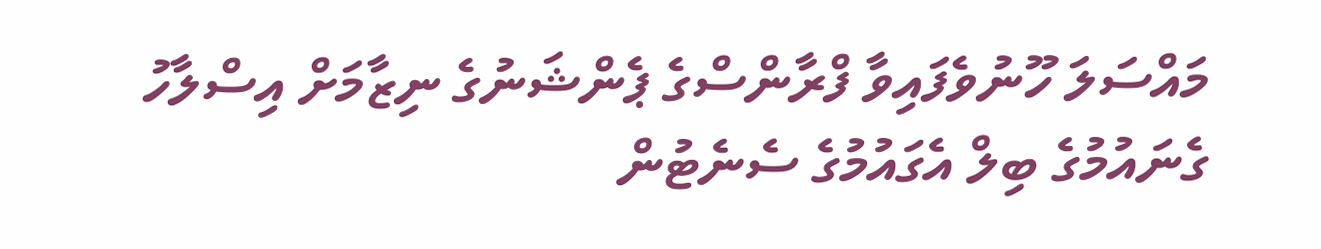މައްސަލަ ހޫނުވެފައިވާ ފްރާންސްގެ ޕެންޝަނުގެ ނިޒާމަށް އިސްލާހު ގެނައުމުގެ ބިލް އެގައުމުގެ ސެނެޓުން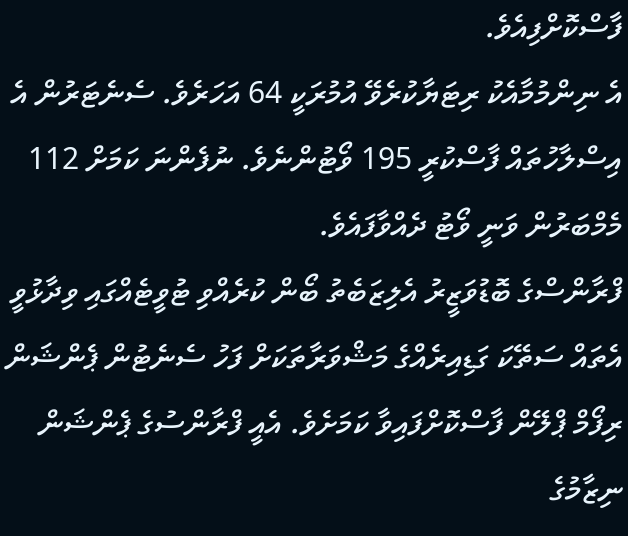ފާސްކޮށްފިއެވެ.
އެ ނިންމުމާއެކު ރިޓަޔާކުރެވޭ އުމުރަކީ 64 އަހަރެވެ. ސެނެޓަރުން އެ އިސްލާހުތައް ފާސްކުރީ 195 ވޯޓުންނެވެ. ނުފެންނަ ކަމަށް 112 މެމްބަރުން ވަނީ ވޯޓު ދެއްވާފައެވެ.
ފްރާންސްގެ ބޮޑުވަޒީރު އެލިޒަބެތު ބޯން ކުރެއްވި ޓުވީޓެއްގައި ވިދާޅުވީ އެތައް ސަތޭކަ ގަޑިއިރެއްގެ މަޝްވަރާތަކަށް ފަހު ސެނެޓުން ޕެންޝަން ރިފޯމް ޕްލޭން ފާސްކޮށްފައިވާ ކަމަށެވެ. އެއީ ފްރާންސުގެ ޕެންޝަން ނިޒާމުގެ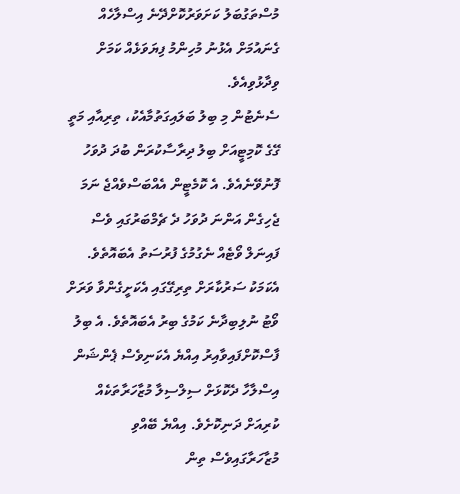މުސްތަގުބަލު ކަށަވަރުކޮށްދޭނެ އިސްލާހެއް ގެނައުމަށް އެޅުނު މުހިންމު ފިޔަވަޅެއް ކަމަށް ވިދާޅުވިއެވެ.
ސެނެޓުން މި ބިލު ބަލައިގަތުމާއެކު، ތިރިއާއި މަތީ ގޭގެ ކޮމިޓީއަށް ބިލު ދިރާސާކުރަން ބުދަ ދުވަހު ފޮނުވޭނެއެވެ. އެ ކޮމެޓީން އެއްބަސްވެއްޖެ ނަމަ ޖެހިގެން އަންނަ ދުވަހު ދެ ޗެމްބަރުގައި ވެސް ފައިނަލް ވޯޓެއް ނެގުމުގެ ފުރުސަތު އެބައޮތެވެ.
އެކަމަކު ސަރުކާރަށް ތިރިގޭގައި އެކަށީގެންވާ ވަރަށް ވޯޓު ނުލިބިދާނެ ކަމުގެ ބިރު އެބައޮތެވެ. އެ ބިލު ފާސްކޮށްފައިވާއިރު އިއްޔެ އެކަނިވެސް ޕެންޝަން އިސްލާހާ ދެކޮޅަށް ސިލްސިލާ މުޒާހަރާތަކެއް ކުރިއަށް ދަނިކޮށެވެ. އިއްޔެ ބޭއްވި މުޒާހަރާގައިވެސް ތިން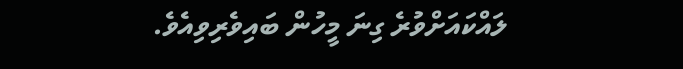ލައްކައަށްވުރެ ގިނަ މީހުން ބައިވެރިވިއެވެ.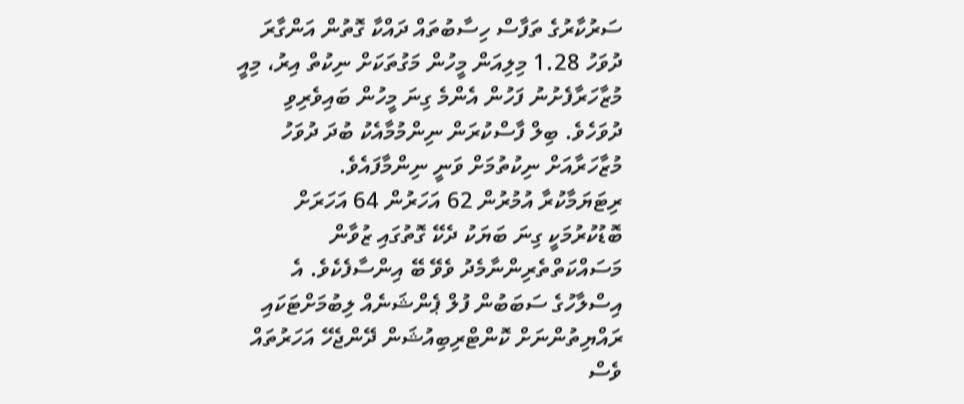ސަރުކާރުގެ ތަފާސް ހިސާބުތައް ދައްކާ ގޮތުން އަންގާރަ ދުވަހު 1.28 މިލިއަން މީހުން މަގުތަކަށް ނިކުތް އިރު، މިއީ މުޒާހަރާފެށުނު ފަހުން އެންމެ ގިނަ މީހުން ބައިވެރިވި ދުވަހެވެ. ބިލް ފާސްކުރަން ނިންމުމާއެކު ބުދަ ދުވަހު މުޒާހަރާއަށް ނިކުތުމަށް ވަނީ ނިންމާފައެވެ.
ރިޓަޔަމާކުރާ އުމުރުން 62 އަހަރުން 64 އަހަރަށް ބޮޑުކުރުމަކީ ގިނަ ބަޔަކު ދެކޭ ގޮތުގައި ޒުވާން މަސައްކަތްތެރިންނާމެދު ވެވޭ ބޭ އިންސާފެކެވެ. އެ އިސްލާހުގެ ސަބަބުން ފުލް ޕެންޝަނެއް ލިބުމަށްޓަކައި ރައްޔިތުންނަށް ކޮންޓްރިބިއުޝަން ދޭންޖެހޭ އަހަރުތައް ވެސް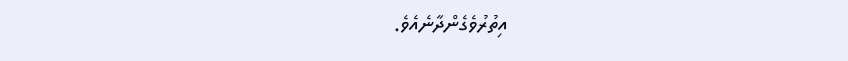އިތުރުވެގެންދާނެއެވެ.